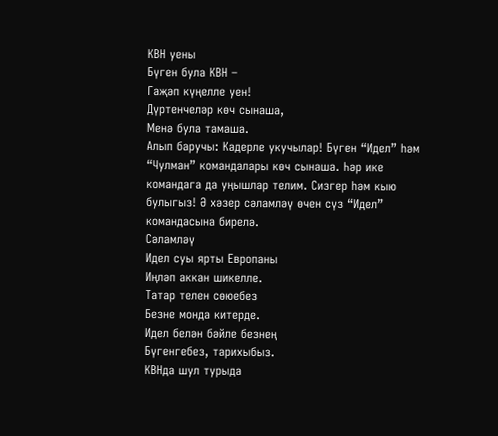КВН уены
Бүген була КВН –
Гаҗәп күңелле уен!
Дүртенчеләр көч сынаша,
Менә була тамаша.
Алып баручы: Кадерле укучылар! Бүген “Идел” һәм “Чулман” командалары көч сынаша. Һәр ике
командага да уңышлар телим. Сизгер һәм кыю булыгыз! Ә хәзер сәламләү өчен сүз “Идел”
командасына бирелә.
Сәламләү
Идел суы ярты Европаны
Иңләп аккан шикелле.
Татар телен сөюебез
Безне монда китерде.
Идел белән бәйле безнең
Бүгенгебез, тарихыбыз.
КВНда шул турыда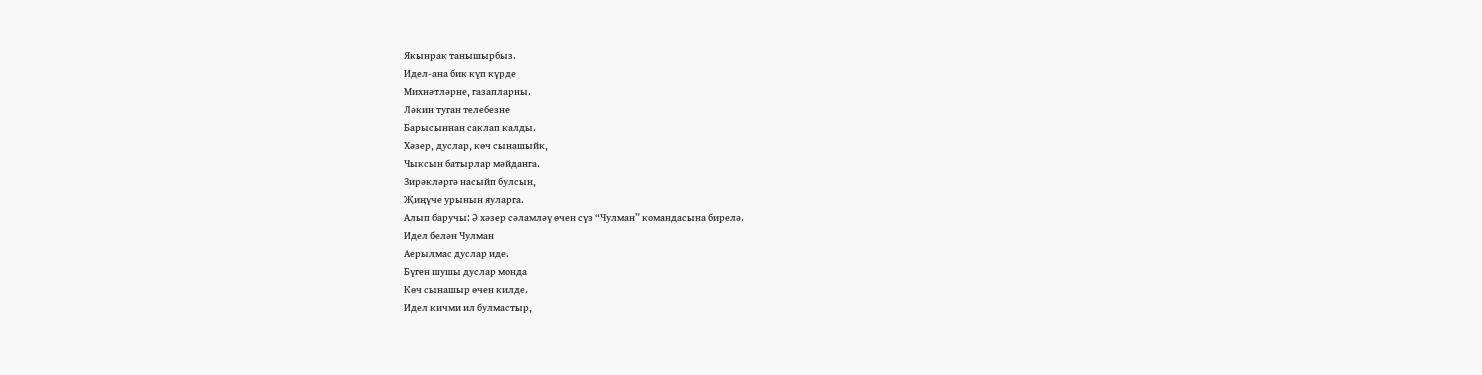Якынрак танышырбыз.
Идел-ана бик күп күрде
Михнәтләрне, газапларны.
Ләкин туган телебезне
Барысыннан саклап калды.
Хәзер, дуслар, көч сынашыйк,
Чыксын батырлар мәйданга.
Зирәкләргә насыйп булсын,
Җиңүче урынын яуларга.
Алып баручы: Ә хәзер сәламләү өчен сүз “Чулман” командасына бирелә.
Идел белән Чулман
Аерылмас дуслар иде.
Бүген шушы дуслар монда
Көч сынашыр өчен килде.
Идел кичми ил булмастыр,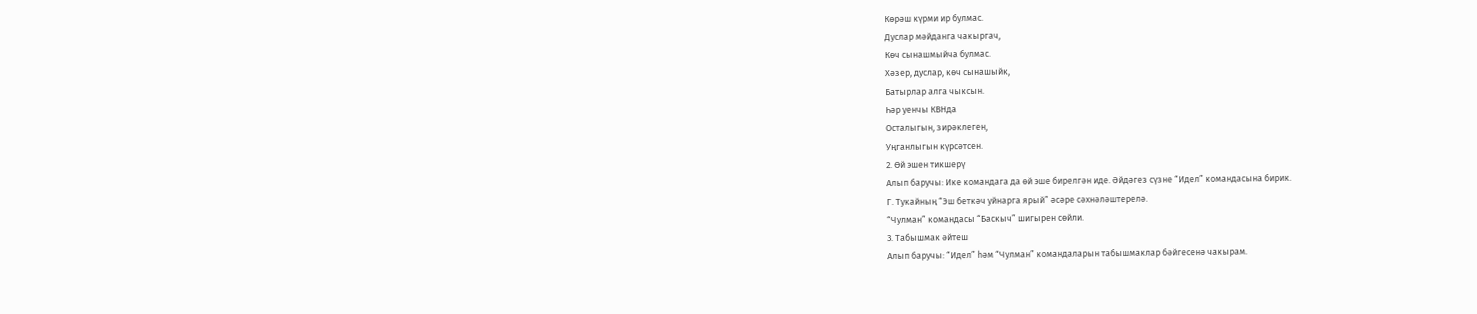Көрәш күрми ир булмас.
Дуслар мәйданга чакыргач,
Көч сынашмыйча булмас.
Хәзер, дуслар, көч сынашыйк,
Батырлар алга чыксын.
Һәр уенчы КВНда
Осталыгын, зирәклеген,
Уңганлыгын күрсәтсен.
2. Өй эшен тикшерү
Алып баручы: Ике командага да өй эше бирелгән иде. Әйдәгез сүзне “Идел” командасына бирик.
Г. Тукайның “Эш беткәч уйнарга ярый” әсәре сәхнәләштерелә.
“Чулман” командасы “Баскыч” шигырен сөйли.
3. Табышмак әйтеш
Алып баручы: “Идел” һәм “Чулман” командаларын табышмаклар бәйгесенә чакырам.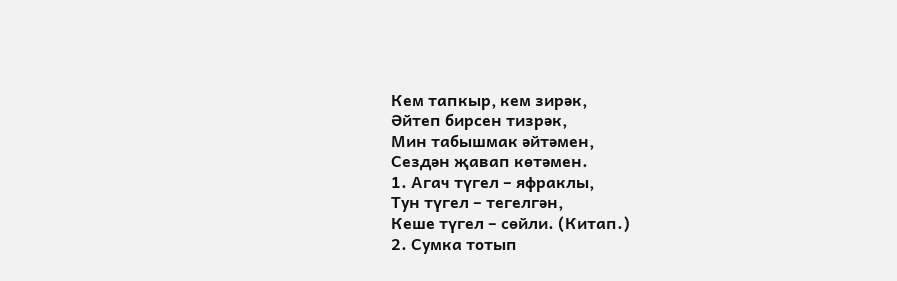Кем тапкыр, кем зирәк,
Әйтеп бирсен тизрәк,
Мин табышмак әйтәмен,
Сездән җавап көтәмен.
1. Агач түгел – яфраклы,
Тун түгел – тегелгән,
Кеше түгел – сөйли. (Китап.)
2. Сумка тотып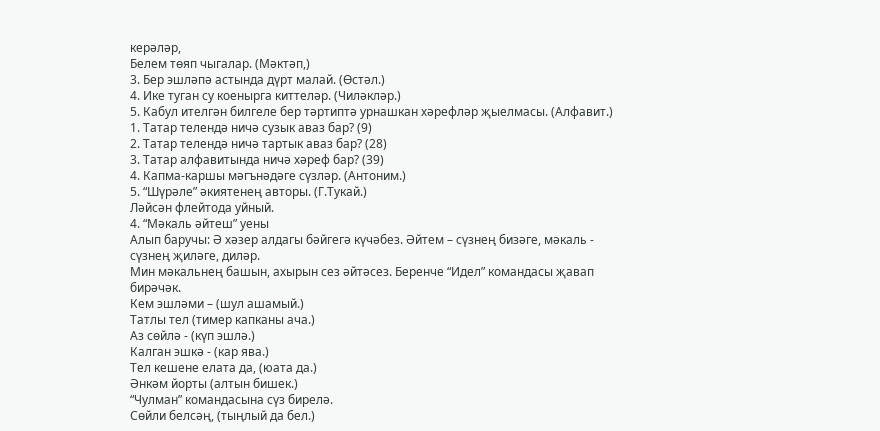керәләр,
Белем төяп чыгалар. (Мәктәп,)
3. Бер эшләпә астында дүрт малай. (Өстәл.)
4. Ике туган су коенырга киттеләр. (Чиләкләр.)
5. Кабул ителгән билгеле бер тәртиптә урнашкан хәрефләр җыелмасы. (Алфавит.)
1. Татар телендә ничә сузык аваз бар? (9)
2. Татар телендә ничә тартык аваз бар? (28)
3. Татар алфавитында ничә хәреф бар? (39)
4. Капма-каршы мәгънәдәге сүзләр. (Антоним.)
5. “Шүрәле” әкиятенең авторы. (Г.Тукай.)
Ләйсән флейтода уйный.
4. “Мәкаль әйтеш” уены
Алып баручы: Ә хәзер алдагы бәйгегә күчәбез. Әйтем – сүзнең бизәге, мәкаль - сүзнең җиләге, диләр.
Мин мәкальнең башын, ахырын сез әйтәсез. Беренче “Идел” командасы җавап бирәчәк.
Кем эшләми – (шул ашамый.)
Татлы тел (тимер капканы ача.)
Аз сөйлә - (күп эшлә.)
Калган эшкә - (кар ява.)
Тел кешене елата да, (юата да.)
Әнкәм йорты (алтын бишек.)
“Чулман” командасына сүз бирелә.
Сөйли белсәң, (тыңлый да бел.)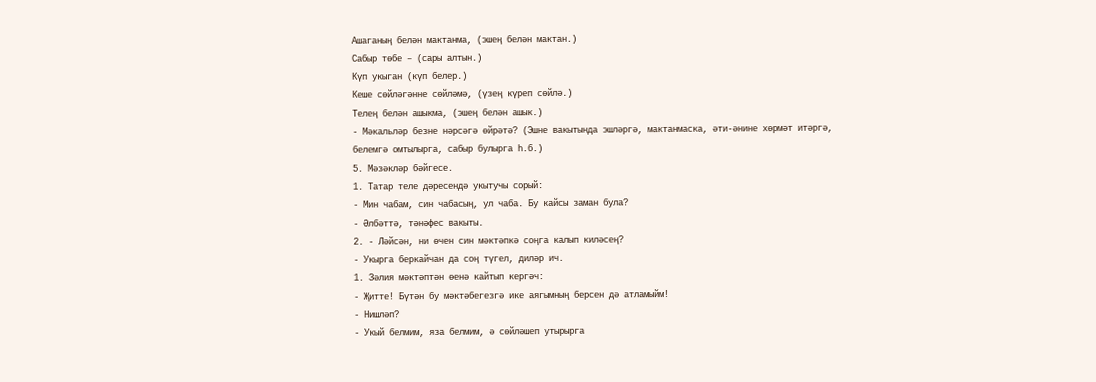Ашаганың белән мактанма, (эшең белән мактан.)
Сабыр төбе – (сары алтын.)
Күп укыган (күп белер.)
Кеше сөйләгәнне сөйләмә, (үзең күреп сөйлә.)
Телең белән ашыкма, (эшең белән ашык.)
- Мәкальләр безне нәрсәгә өйрәтә? (Эшне вакытында эшләргә, мактанмаска, әти-әнине хөрмәт итәргә,
белемгә омтылырга, сабыр булырга һ.б.)
5. Мәзәкләр бәйгесе.
1. Татар теле дәресендә укытучы сорый:
- Мин чабам, син чабасың, ул чаба. Бу кайсы заман була?
- Әлбәттә, тәнәфес вакыты.
2. - Ләйсән, ни өчен син мәктәпкә соңга калып киләсең?
- Укырга беркайчан да соң түгел, диләр ич.
1. Зәлия мәктәптән өенә кайтып кергәч:
- Җитте! Бүтән бу мәктәбегезгә ике аягымның берсен дә атламыйм!
- Нишләп?
- Укый белмим, яза белмим, ә сөйләшеп утырырга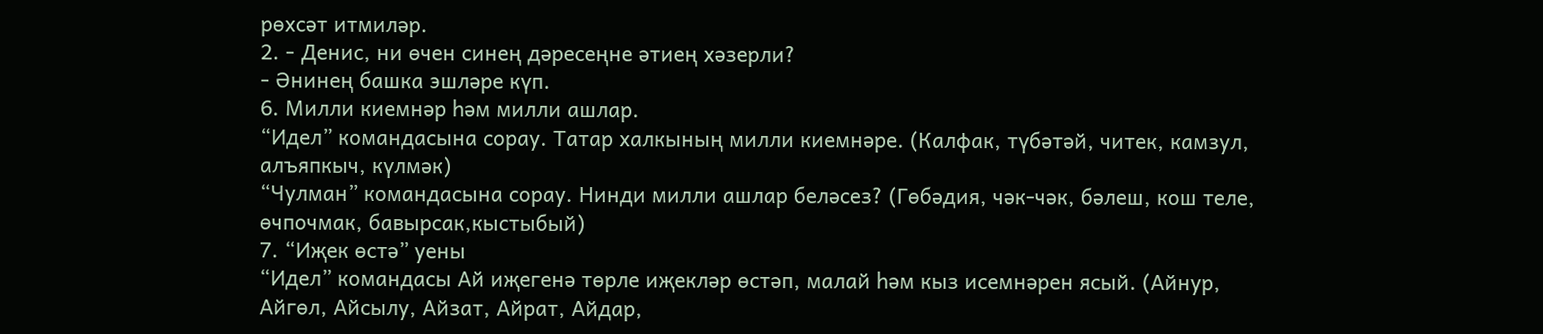рөхсәт итмиләр.
2. - Денис, ни өчен синең дәресеңне әтиең хәзерли?
- Әнинең башка эшләре күп.
6. Милли киемнәр һәм милли ашлар.
“Идел” командасына сорау. Татар халкының милли киемнәре. (Калфак, түбәтәй, читек, камзул,
алъяпкыч, күлмәк)
“Чулман” командасына сорау. Нинди милли ашлар беләсез? (Гөбәдия, чәк-чәк, бәлеш, кош теле,
өчпочмак, бавырсак,кыстыбый)
7. “Иҗек өстә” уены
“Идел” командасы Ай иҗегенә төрле иҗекләр өстәп, малай һәм кыз исемнәрен ясый. (Айнур, Айгөл, Айсылу, Айзат, Айрат, Айдар,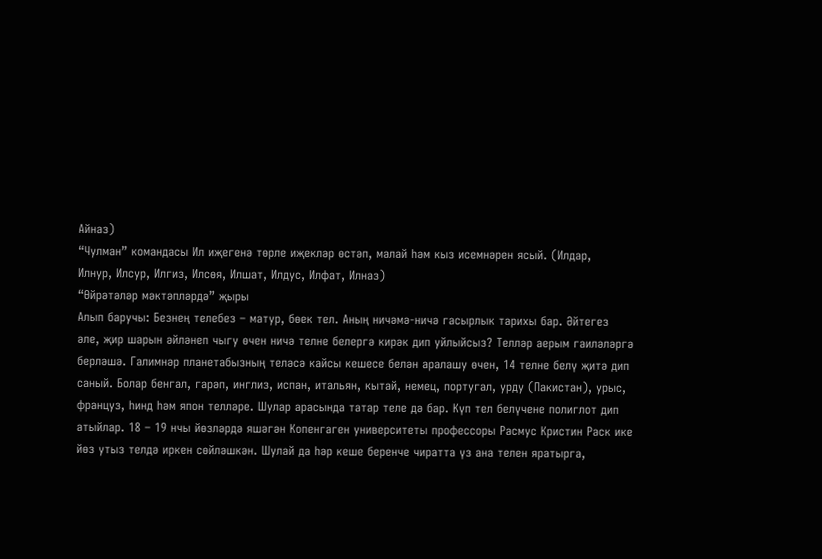Айназ)
“Чулман” командасы Ил иҗегенә төрле иҗекләр өстәп, малай һәм кыз исемнәрен ясый. (Илдар,
Илнур, Илсур, Илгиз, Илсөя, Илшат, Илдус, Илфат, Илназ)
“Өйрәтәләр мәктәпләрдә” җыры
Алып баручы: Безнең телебез – матур, бөек тел. Аның ничәмә-ничә гасырлык тарихы бар. Әйтегез
әле, җир шарын әйләнеп чыгу өчен ничә телне белергә кирәк дип уйлыйсыз? Телләр аерым гаиләләргә
берләшә. Галимнәр планетабызның теләсә кайсы кешесе белән аралашу өчен, 14 телне белү җитә дип
саный. Болар бенгал, гарәп, инглиз, испан, итальян, кытай, немец, португал, урду (Пакистан), урыс,
француз, һинд һәм япон телләре. Шулар арасында татар теле дә бар. Күп тел белүчене полиглот дип
атыйлар. 18 – 19 нчы йөзләрдә яшәгән Копенгаген университеты профессоры Расмус Кристин Раск ике
йөз утыз телдә иркен сөйләшкән. Шулай да һәр кеше беренче чиратта үз ана телен яратырга,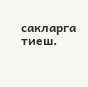сакларга
тиеш.